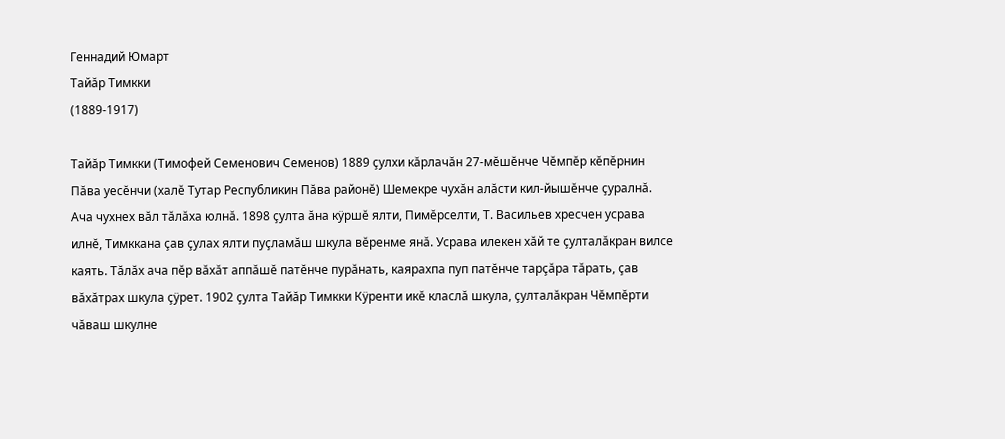Геннадий Юмарт
Тайăр Тимкки
(1889-1917)

Тайăр Тимкки (Тимофей Семенович Семенов) 1889 çулхи кăрлачăн 27-мĕшĕнче Чĕмпĕр кĕпĕрнин Пăва уесĕнчи (халĕ Тутар Республикин Пăва районĕ) Шемекре чухăн алăсти кил-йышĕнче çуралнă. Ача чухнех вăл тăлăха юлнă. 1898 çулта ăна кÿршĕ ялти, Пимĕрселти, Т. Васильев хресчен усрава илнĕ, Тимккана çав çулах ялти пуçламăш шкула вĕренме янă. Усрава илекен хăй те çулталăкран вилсе каять. Тăлăх ача пĕр вăхăт аппăшĕ патĕнче пурăнать, каярахпа пуп патĕнче тарçăра тăрать, çав вăхăтрах шкула çÿрет. 1902 çулта Тайăр Тимкки Кÿренти икĕ класлă шкула, çулталăкран Чĕмпĕрти чăваш шкулне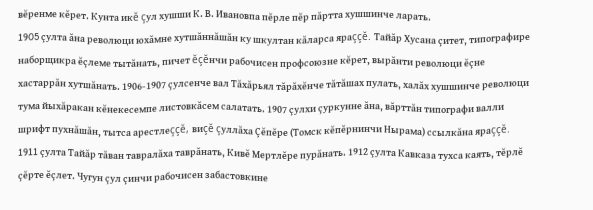вĕренме кĕрет. Кунта икĕ çул хушши К. В. Ивановпа пĕрле пĕр пăртта хушшинче ларать.
1905 çулта ăна революци юхăмне хутшăннăшăн ку шкултан кăларса яраççĕ. Тайăр Хусана çитет, типографире наборщикра ĕçлеме тытăнать, пичет ĕçĕнчи рабочисен профсоюзне кĕрет, вырăнти революци ĕçне хастаррăн хутшăнать. 1906-1907 çулсенче вал Тăхăрьял тăрăхĕнче тăтăшах пулать, халăх хушшинче революци тума йыхăракан кĕнекесемпе листовкăсем салатать. 1907 çулхи çуркунне ăна, вăрттăн типографи валли шрифт пухнăшăн, тытса арестлеççĕ, виçĕ çуллăха Çĕпĕре (Томск кĕпĕрнинчи Нырама) ссылкăна яраççĕ.
1911 çулта Тайăр тăван тавралăха таврăнать, Кивĕ Мертлĕре пурăнать. 1912 çулта Кавказа тухса каять, тĕрлĕ çĕрте ĕçлет. Чугун çул çинчи рабочисен забастовкине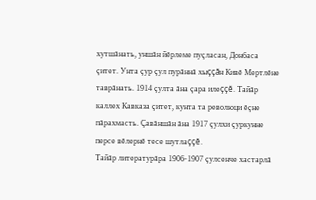хутшăнать, уншăн йĕрлеме пуçласан, Донбаса çитет. Унта çур çул пурăннă хыççăн Кивĕ Мертлĕне таврăнать. 1914 çулта ăна çара илеççĕ. Тайăр каллех Кавказа çитет, кунта та революци ĕçне пăрахмасть. Çавăншăн ăна 1917 çулхи çуркунне персе вĕлернĕ тесе шутлаççĕ.
Тайăр литературăра 1906-1907 çулсенче хастарлă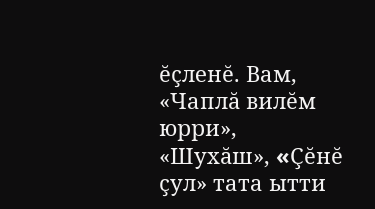ĕçленĕ. Вам, «Чаплă вилĕм юрри», «Шухăш», «Çĕнĕ çул» тата ытти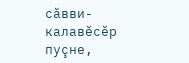сăвви-калавĕсĕр пуçне,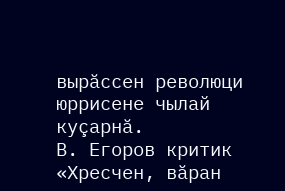вырăссен революци юррисене чылай куçарнă.
В. Егоров критик «Хресчен, вăран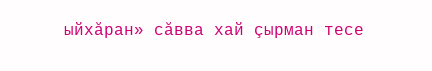ыйхăран» сăвва хай çырман тесе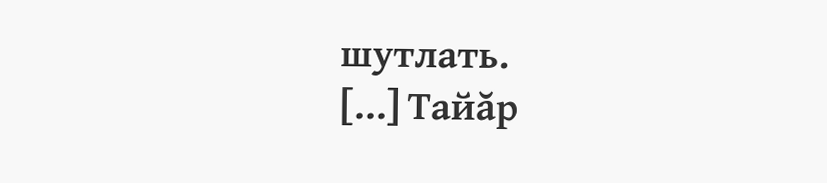шутлать.
[…] Тайăр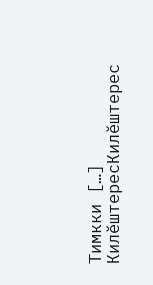Тимкки […]
КилĕштересКилĕштерес